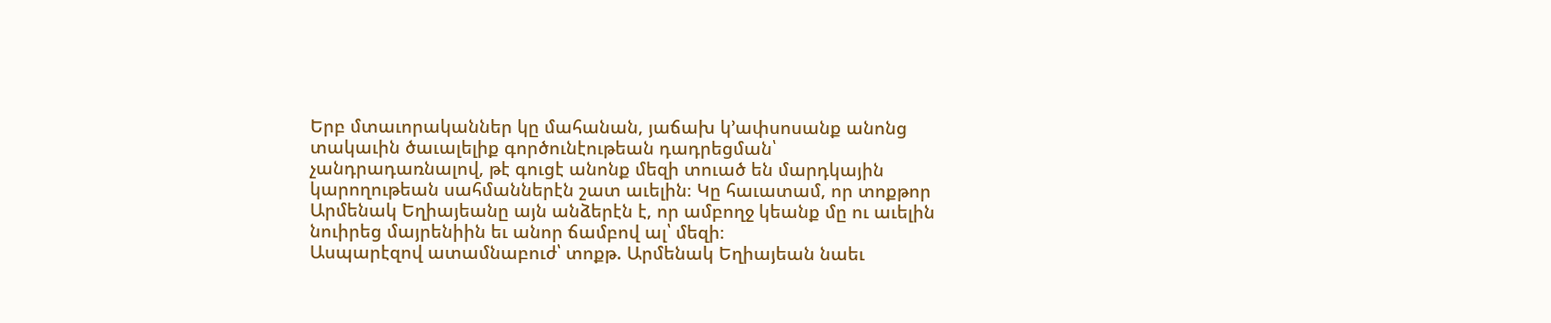Երբ մտաւորականներ կը մահանան, յաճախ կ՚ափսոսանք անոնց տակաւին ծաւալելիք գործունէութեան դադրեցման՝ չանդրադառնալով, թէ գուցէ անոնք մեզի տուած են մարդկային կարողութեան սահմաններէն շատ աւելին։ Կը հաւատամ, որ տոքթոր Արմենակ Եղիայեանը այն անձերէն է, որ ամբողջ կեանք մը ու աւելին նուիրեց մայրենիին եւ անոր ճամբով ալ՝ մեզի։
Ասպարէզով ատամնաբուժ՝ տոքթ. Արմենակ Եղիայեան նաեւ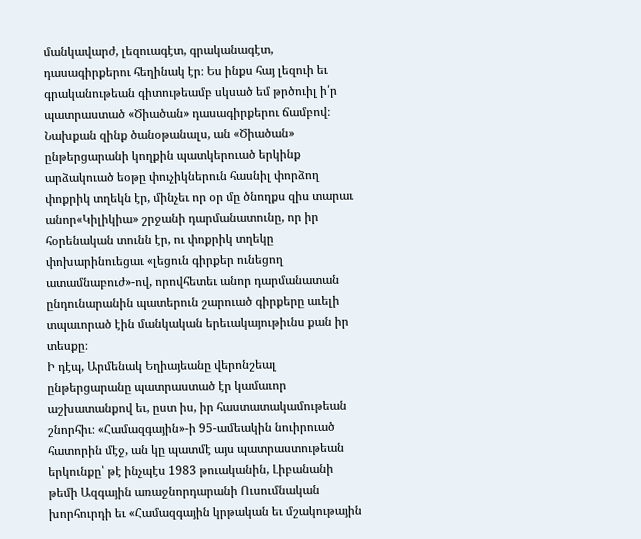մանկավարժ, լեզուագէտ, գրականագէտ, դասագիրքերու հեղինակ էր։ Ես ինքս հայ լեզուի եւ գրականութեան գիտութեամբ սկսած եմ թրծուիլ ի՛ր պատրաստած «Ծիածան» դասագիրքերու ճամբով։ Նախքան զինք ծանօթանալս, ան «Ծիածան» ընթերցարանի կողքին պատկերուած երկինք արձակուած եօթը փուչիկներուն հասնիլ փորձող փոքրիկ տղեկն էր, մինչեւ որ օր մը ծնողքս զիս տարաւ անոր«Կիլիկիա» շրջանի դարմանատունը, որ իր հօրենական տունն էր, ու փոքրիկ տղեկը փոխարինուեցաւ «լեցուն գիրքեր ունեցող ատամնաբուժ»-ով, որովհետեւ անոր դարմանատան ընդունարանին պատերուն շարուած գիրքերը աւելի տպաւորած էին մանկական երեւակայութիւնս քան իր տեսքը։
Ի դէպ, Արմենակ Եղիայեանը վերոնշեալ ընթերցարանը պատրաստած էր կամաւոր աշխատանքով եւ, ըստ իս, իր հաստատակամութեան շնորհիւ։ «Համազգային»-ի 95-ամեակին նուիրուած հատորին մէջ, ան կը պատմէ այս պատրաստութեան երկունքը՝ թէ ինչպէս 1983 թուականին, Լիբանանի թեմի Ազգային առաջնորդարանի Ուսումնական խորհուրդի եւ «Համազգային կրթական եւ մշակութային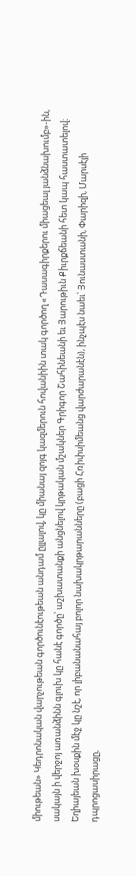միութեան» Կեդրոնական վարչութեան գործունէութեան անդամ ըլլալով, կը միանայ զոյգ կազմերուն հովանիին տակ գործող «Դասագիրքերու միացեալ յանձնախումբ»-ին, սակայն ի վերջոյ առանձինն գլուխ կը հանէ գործը՝ աշխատանքի անցնելով կրթական մշակներ Գրիգոր Շահինեանի եւ Յարութիւն Քիւրքճեանի հետ կապ հաստատելով։ Եղիայեան խօսքին մէջ կը նշէ, որ լիբանանահայ բոլոր նախակրթարանները (բացի Հռիփսիմեանց վարժարանէն), ինչպէս նաեւ՝ Յունաստանի, Փարիզի, Մարսէյի դպրոցասիրացը,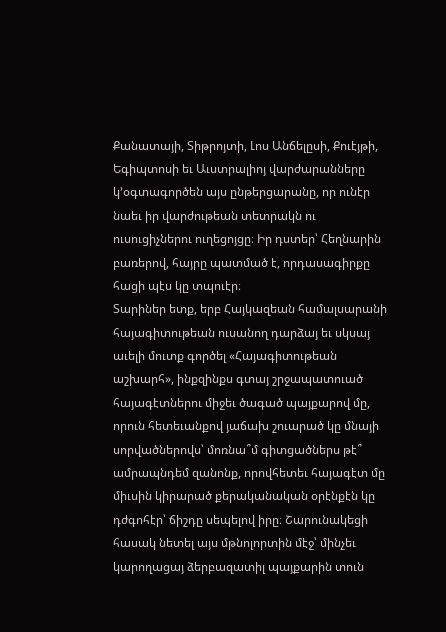Քանատայի, Տիթրոյտի, Լոս Անճելըսի, Քուէյթի, Եգիպտոսի եւ Աւստրալիոյ վարժարանները կ՚օգտագործեն այս ընթերցարանը, որ ունէր նաեւ իր վարժութեան տետրակն ու ուսուցիչներու ուղեցոյցը։ Իր դստեր՝ Հեղնարին բառերով, հայրը պատմած է, որդասագիրքը հացի պէս կը տպուէր։
Տարիներ ետք, երբ Հայկազեան համալսարանի հայագիտութեան ուսանող դարձայ եւ սկսայ աւելի մուտք գործել «Հայագիտութեան աշխարհ», ինքզինքս գտայ շրջապատուած հայագէտներու միջեւ ծագած պայքարով մը, որուն հետեւանքով յաճախ շուարած կը մնայի սորվածներովս՝ մոռնա՞մ գիտցածներս թէ՞ ամրապնդեմ զանոնք, որովհետեւ հայագէտ մը միւսին կիրարած քերականական օրէնքէն կը դժգոհէր՝ ճիշդը սեպելով իրը։ Շարունակեցի հասակ նետել այս մթնոլորտին մէջ՝ մինչեւ կարողացայ ձերբազատիլ պայքարին տուն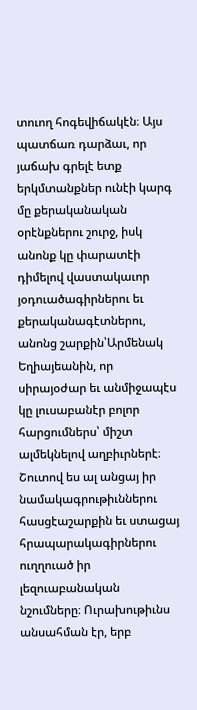տուող հոգեվիճակէն։ Այս պատճառ դարձաւ, որ յաճախ գրելէ ետք երկմտանքներ ունէի կարգ մը քերականական օրէնքներու շուրջ, իսկ անոնք կը փարատէի դիմելով վաստակաւոր յօդուածագիրներու եւ քերականագէտներու, անոնց շարքին՝Արմենակ Եղիայեանին, որ սիրայօժար եւ անմիջապէս կը լուսաբանէր բոլոր հարցումներս՝ միշտ ալմեկնելով աղբիւրներէ։ Շուտով ես ալ անցայ իր նամակագրութիւններու հասցէաշարքին եւ ստացայ հրապարակագիրներու ուղղուած իր լեզուաբանական նշումները։ Ուրախութիւնս անսահման էր, երբ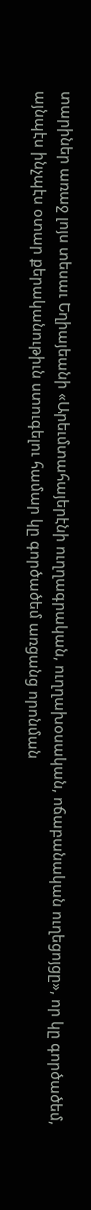տարիներ առաջ լոյս տեսաւ Եղիայեանի «Արեւմտահայերէնի ուղղագրական, ուղղախօսական, ոճաբանական ուղեցոյցը», որ կը գործածեմ, այնպէս ինչպէս օտար քերականութիւն ստուգելու համար կը գործածեմ առցանց որոնման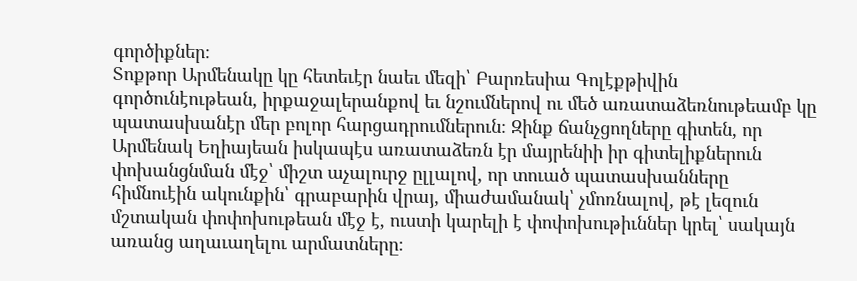գործիքներ։
Տոքթոր Արմենակը կը հետեւէր նաեւ մեզի՝ Բարռեսիա Գոլէքթիվին գործունէութեան, իրքաջալերանքով եւ նշումներով ու մեծ առատաձեռնութեամբ կը պատասխանէր մեր բոլոր հարցադրումներուն։ Զինք ճանչցողները գիտեն, որ Արմենակ Եղիայեան իսկապէս առատաձեռն էր մայրենիի իր գիտելիքներուն փոխանցնման մէջ՝ միշտ աչալուրջ ըլլալով, որ տուած պատասխանները հիմնուէին ակունքին՝ գրաբարին վրայ, միաժամանակ՝ չմոռնալով, թէ լեզուն մշտական փոփոխութեան մէջ է, ուստի կարելի է փոփոխութիւններ կրել՝ սակայն առանց աղաւաղելու արմատները։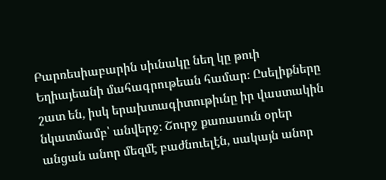Բարռեսիաբարին սիւնակը նեղ կը թուի Եղիայեանի մահագրութեան համար։ Ըսելիքները շատ են, իսկ երախտագիտութիւնը իր վաստակին նկատմամբ՝ անվերջ։ Շուրջ քառասուն օրեր անցան անոր մեզմէ բաժնուելէն, սակայն անոր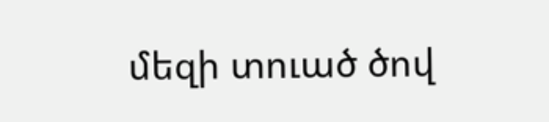մեզի տուած ծով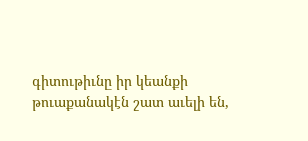գիտութիւնը իր կեանքի թուաքանակէն շատ աւելի են,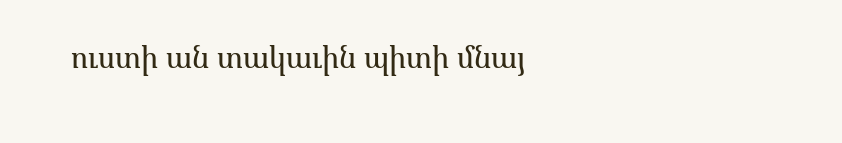ուստի ան տակաւին պիտի մնայ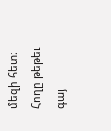մեզի հետ։
Հողը թեթեւ գայ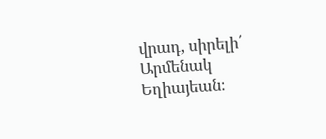վրադ, սիրելի՛ Արմենակ Եղիայեան։